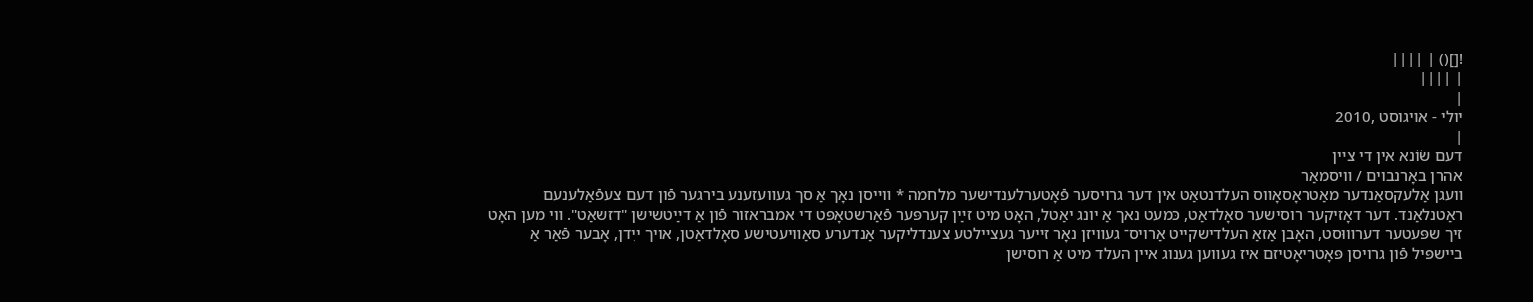![]() | ||||
| ||||
|
יולי - אױגוסט ,2010
|
דעם שׂוֹנא אין די צײן
אהרן באָרנבוים / װיסמאַר
װעגן אַלעקסאַנדער מאַטראָסאָװס העלדנטאַט אין דער גרויסער פֿאָטערלענדישער מלחמה * װײסן נאָך אַ סך געװעזענע בירגער פֿון דעם צעפֿאַלענעם ראַטנלאַנד. דער דאָזיקער רוסישער סאָלדאַט, כּמעט נאך אַ יונג יאַטל, האָט מיט זײַן קערפּער פֿאַרשטאָפּט די אמבראזור פֿון אַ דײַטשישן "דזשאַט". װי מען האָט זיך שפּעטער דערװוּסט, האָבן אַזאַ העלדישקייט אַרויס־ געװיזן נאָר זײער געצײלטע צענדליקער אַנדערע סאַװיעטישע סאָלדאַטן, אויך ייִדן, אָבער פֿאַר אַ בײשפּיל פֿון גרויסן פּאָטריאָטיזם איז געװען גענוג איין העלד מיט אַ רוסישן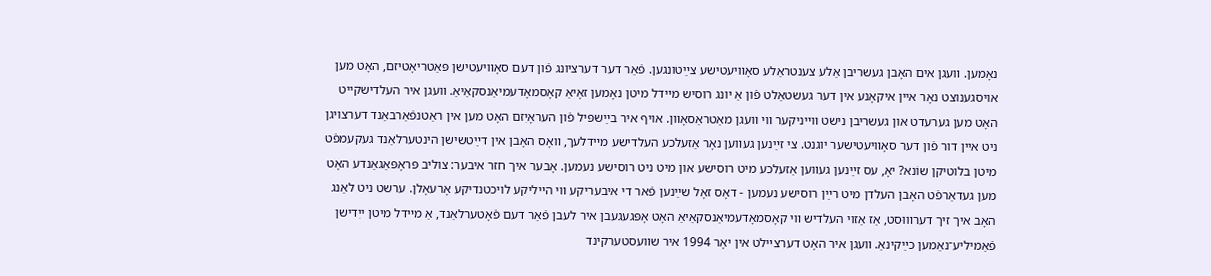נאָמען. װעגן אים האָבן געשריבן אַלע צענטראַלע סאָװיעטישע צײַטונגען. פֿאַר דער דערציונג פֿון דעם סאָװיעטישן פּאַטריאָטיזם, האָט מען אויסגענוצט נאָר איין איקאָנע אין דער געשטאַלט פֿון אַ יונג רוסיש מײדל מיטן נאָמען זאָיאַ קאָסמאָדעמיאַנסקאַיאַ. װעגן איר העלדישקייט האָט מען גערעדט און געשריבן נישט װײניקער װי װעגן מאַטראַסאָװן. אויף איר בײַשפּיל פֿון העראָיִזם האָט מען אין ראַטנפֿאַרבאַנד דערצויגן ניט איין דור פֿון דער סאָװיעטישער יוגנט. צי זײַנען געװען נאָר אַזעלכע העלדישע מײדלעך, װאָס האָבן אין דײַטשישן הינטערלאַנד געקעמפֿט מיטן בלוטיקן שוֹנא? יאָ, עס זײַנען געװען אַזעלכע מיט רוסישע און מיט ניט רוסישע נעמען. אָבער איך חזר איבער: צוליב פּראָפּאַגאַנדע האָט מען געדאַרפֿט האָבן העלדן מיט רײַן רוסישע נעמען - דאָס זאָל שײַנען פֿאר די איבעריקע װי הײליקע לויכטנדיקע אָרעאָלן. ערשט ניט לאַנג האָב איך זיך דערװוּסט, אַז אַזוי העלדיש װי קאָסמאָדעמיאַנסקאַיאַ האָט אָפּגעגעבן איר לעבן פֿאַר דעם פֿאָטערלאַנד, אַ מײדל מיטן ייִדישן פֿאַמיליע־נאַמען כײַקינאַ. װעגן איר האָט דערצײלט אין יאָר 1994 איר שװעסטערקינד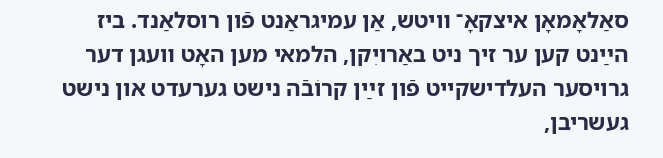סאַלאָמאָן איצקאָ־ װיטש, אַן עמיגראַנט פֿון רוסלאַנד. ביז הײַנט קען ער זיך ניט באַרויִקן, הלמאי מען האָט װעגן דער גרויסער העלדישקייט פֿון זײַן קרוֹבֿה נישט גערעדט און נישט געשריבן,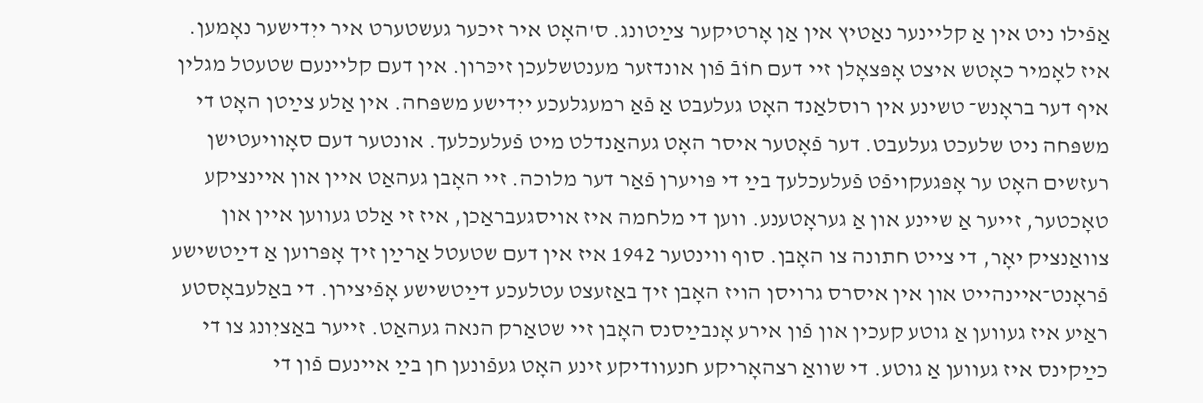אַפֿילו ניט אין אַ קליינער נאַטיץ אין אַן אָרטיקער צײַטונג. ס'האָט איר זיכער געשטערט איר ייִדישער נאָמען. איז לאָמיר כאָטש איצט אָפּצאָלן זײ דעם חוֹבֿ פֿון אונדזער מענטשלעכן זיכּרון. אין דעם קליינעם שטעטל מגלין איף דער בראָנש־ טשינע אין רוסלאַנד האָט געלעבט אַ פֿאַ רמעגלעכע ייִדישע משפּחה. אין אַלע צײַטן האָט די משפּחה ניט שלעכט געלעבט. דער פֿאָטער איסר האָט געהאַנדלט מיט פֿעלעכלעך. אונטער דעם סאָװיעטישן רעזשים האָט ער אָפּגעקויפֿט פֿעלעכלעך בײַ די פּויערן פֿאַר דער מלוכה. זײ האָבן געהאַט איין און איינציקע טאָכטער, זײער אַ שײנע און אַ געראָטענע. װען די מלחמה איז אויסגעבראַכן, איז זי אַלט געװען איין און צװאַנציק יאָר, די צייט חתונה צו האָבן. סוף װינטער 1942 איז אין דעם שטעטל אַרײַן זיך אָפּרוען אַ דײַטשישע פֿראָנט־אײנהייט און אין איסרס גרויסן הויז האָבן זיך באַזעצט עטלעכע דײַטשישע אָפֿיצירן. די באַלעבאָסטע ראַיע איז געװען אַ גוטע קעכין און פֿון אירע אָנבײַסנס האָבן זײ שטאַרק הנאה געהאַט. זײער באַציִונג צו די כײַקינס איז געװען אַ גוטע. די שװאַ רצהאָריקע חנעװדיקע זינע האָט געפֿונען חן בײַ איינעם פֿון די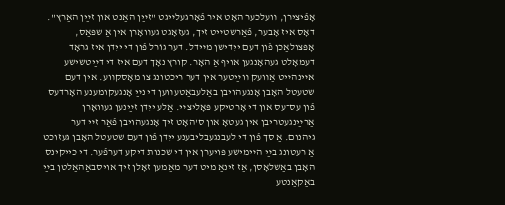אָפֿיצירן, װעלכער האָט איר פֿאָרגעלײגט "זײַן האַנט און זײַן האַרץ". דאָס איז אָבער, פֿאַרשטײט זיך, געזאָגט געװאָרן אין אַ שפּאַס, אָפּצולאַכן פֿון דעם ייִדישן מײדל. דער גוֹרל פֿון די ייִדן איז גראָד דעמאָלט געהאָנגען אויף אַ האָר. קורץ נאָך דעם איז די דײַטשישע אײנהײט אַװעק װײַטער אין דער ריכטונג צו מאָסקװע. אין דעם שטעטל האָבן אָנגעהויבן באַלעבאַטעװען די נײַ אָנגעקומענע האָרדעס פֿון עס־עס און די אָרטיקע פּאָליצײ. אַלע ייִדן זײַנען געװאָרן אַרײַנגעטריבן אין געטאָ און ס'האָט זיך אָנגעהויבן פֿאַר זײ דער גיהנום. אַ סך פֿון די לעבנגעבליבענע ייִדן פֿון דעם שטעטל האָבן געזוכט אַ רעטונג בײַ הײמישע פּויערן אין די שכנות דיקע דערפֿער. די כייקינס האָבן באַשלאָסן, אַז זינאַ מיט דער מאַמען זאָלן זיך אויסבאַהאַלטן בײַ באַקאַנטע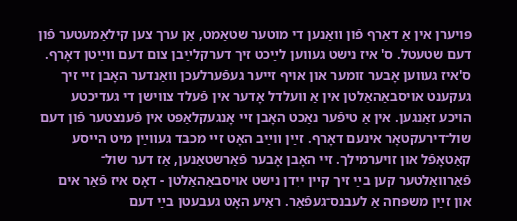פּויערן אין אַ דאַרף פֿון װאַנען די מוטער שטאַמט, אַן ערך צען קילאַמעטער פֿון דעם שטעטל. ס' איז נישט געװען לײַכט זיך דערקלײַבן צום דעם װײַטן דאָרף. ס'איז געװען אָבער זומער און אויף זייער געפֿערלעכן װאַנדער האָבן זיי זיך געקענט אויסבאַהאַלטן אין אַ װעלדל אָדער אין פֿעלד צװישן די געדיכטע הויכע זאַנגען. אין אַ טיפֿער נאַכט האָבן זײ אָנגעקלאַפּט אין פֿענצטער פֿון דעם שול־דירעקטאָר אינעם דאָרף. זײַן װײַב האָט זײ מכבּד געװײַן מיט הײסע קאַטאָפֿל און זויערמילך. זיי האָבן אָבער פֿאַרשטאַנען, אַז דער שול־ פֿאַרװאַלטער קען בײַ זיך קײן ייִדן נישט אויסבאַהאַלטן - דאָס איז פֿאַר אים און זײַן משפּחה אַ לעבנס־געפֿאַר. ראַיע האָט געבעטן בײַ דעם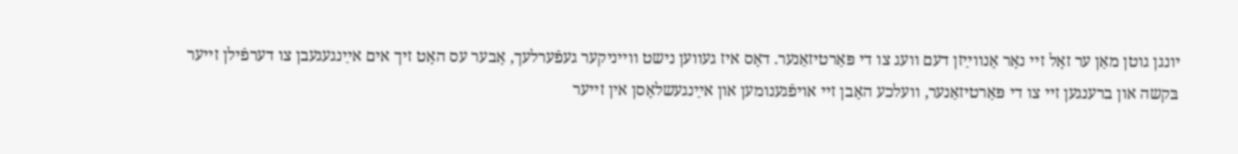יונגן גוטן מאַן ער זאָל זײ נאָר אָנװײַזן דעם װעג צו די פּאַרטיזאַנער. דאָס איז געװען נישט װײניקער געפֿערלעך, אָבער עס האָט זיך אים אײַנגעגעבן צו דערפֿילן זייער בּקשה און ברענגען זיי צו די פּאַרטיזאַנער, װעלכע האָבן זיי אויפֿגענומען און אײַנגעשלאָסן אין זייער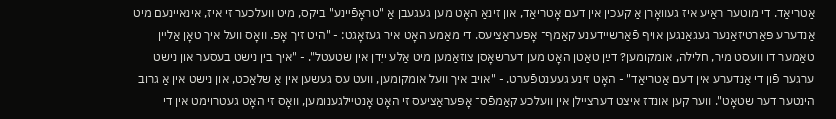אַטריאַד. די מוטער ראַיע איז געװאָרן אַ קעכין אין דעם אָטריאַד, און זינאַ האָט מען געגעבן אַ "טראָפֿײנע" ביקס, מיט װעלכער זי איז, אינאיינעם מיט אַנדערע פּאַרטיזאַנער געגאַנגען אויף פֿאַרשײדענע קאַמף־ אָפּעראַציעס. די מאַמע האָט איר געזאָגט: - "היט זיך אָפּ. װאָס װעל איך טאָן אַלײן טאַמער דו װעסט מיר, חלילה, אומקומען? דײַן טאַטן האָט מען דערשאָסן צוזאַמען מיט אַלע ייִדן אין שטעטל". - "איך בין נישט בעסער און נישט ערגער פֿון די אַנדערע אין דעם אַטריאַד" - האָט זינע געענטפֿערט. - "אויב איך װעל אומקומען, װעט עס געשען אין אַ שלאַכט, און נישט אין אַ גרוב הינטער דער שטאָט". װער קען אונדז איצט דערצײלן אין װעלכע קאַמפֿס־ אָפּעראַציעס זי האָט אָנטײלגענומען, װאָס זי האָט געטרוימט אין די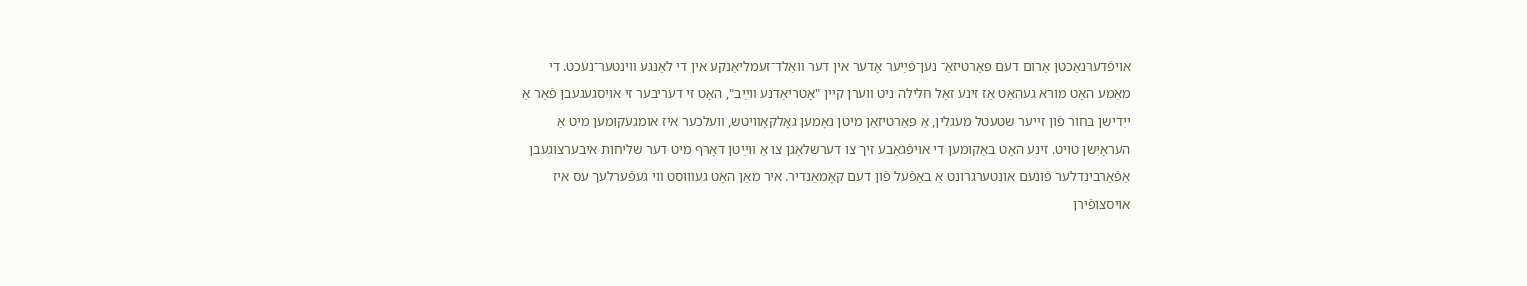אויפֿדערנאַכטן אַרום דעם פּאַרטיזאַ־ נען־פֿײַער אָדער אין דער װאַלד־זעמליאַנקע אין די לאַנגע װינטער־נעכט. די מאַמע האָט מוֹרא געהאַט אַז זינע זאָל חלילה ניט װערן קיין "אָטריאַדנע װײַב", האָט זי דעריבער זי אויסגעגעבן פֿאַר אַ ייִדישן בּחור פֿון זײער שטעטל מעגלין, אַ פּאַרטיזאַן מיטן נאָמען גאָלקאָװיטש, װעלכער איז אומגעקומען מיט אַ העראָיִשן טויט. זינע האָט באַקומען די אויפֿגאַבע זיך צו דערשלאָגן צו אַ װײַטן דאָרף מיט דער שליחות איבערצוגעבן אַפֿאַרבינדלער פֿונעם אונטערגרונט אַ באַפֿעל פֿון דעם קאָמאַנדיר. איר מאַן האָט געװוּסט װי געפֿערלעך עס איז אויסצופֿירן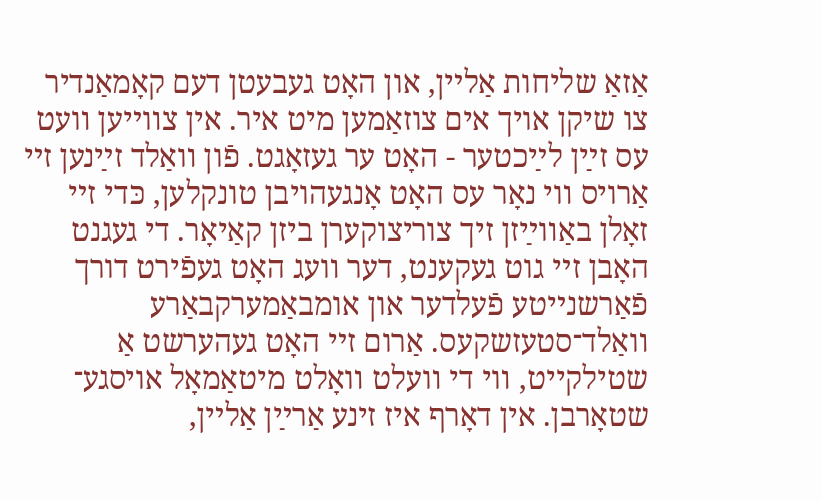אַזאַ שליחות אַלײן, און האָט געבעטן דעם קאָמאַנדיר צו שיקן אויך אים צוזאַמען מיט איר. אין צװײען װעט עס זײַן לײַכטער - האָט ער געזאָגט. פֿון װאַלד זײַנען זײ אַרויס װי נאָר עס האָט אָנגעהויבן טונקלען, כּדי זײ זאָלן באַװײַזן זיך צוריצוקערן ביזן קאַיאָר. די געגנט האָבן זײ גוט געקענט, דער װעג האָט געפֿירט דורך פֿאַרשנײטע פֿעלדער און אומבאַמערקבאַרע װאַלד־סטעזשקעס. אַרום זײ האָט געהערשט אַ שטילקייט, װי די װעלט װאָלט מיטאַמאָל אויסגע־ שטאָרבן. אין דאָרף איז זינע אַרײַן אַלײן,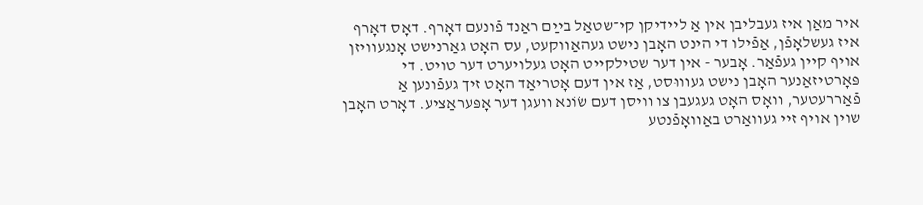איר מאַן איז געבליבן אין אַ לײדיקן קי־שטאַל בײַם ראַנד פֿונעם דאָרף. דאָס דאָרף איז געשלאָפֿן, אַפֿילו די הינט האָבן נישט געהאַװקעט, עס האָט גאַרנישט אָנגעװיזן אויף קײן געפֿאַר. אָבער - אין דער שטילקייט האָט געלויערט דער טויט. די פּאָרטיזאַנער האָבן נישט געװוּסט, אַז אין דעם אָטריאַד האָט זיך געפֿונען אַ פֿאַררעטער, װאָס האָט געגעבן צו װיסן דעם שׂוֹנא װעגן דער אָפּעראַציע. דאָרט האָבן שוין אויף זײ געװאַרט באַװאָפֿנטע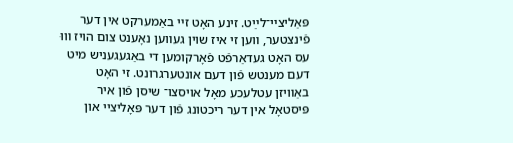פּאַליצײ־לײַט. זינע האָט זײ באַמערקט אין דער פֿינצטער, װען זי איז שוין געװען נאָענט צום הויז װוּ עס האָט געדאַרפֿט פֿאָרקומען די באַגעגעניש מיט דעם מענטש פֿון דעם אונטערגרונט. זי האָט באַװיזן עטלעכע מאָל אויסצו־ שיסן פֿון איר פּיסטאָל אין דער ריכטונג פֿון דער פּאָליציי און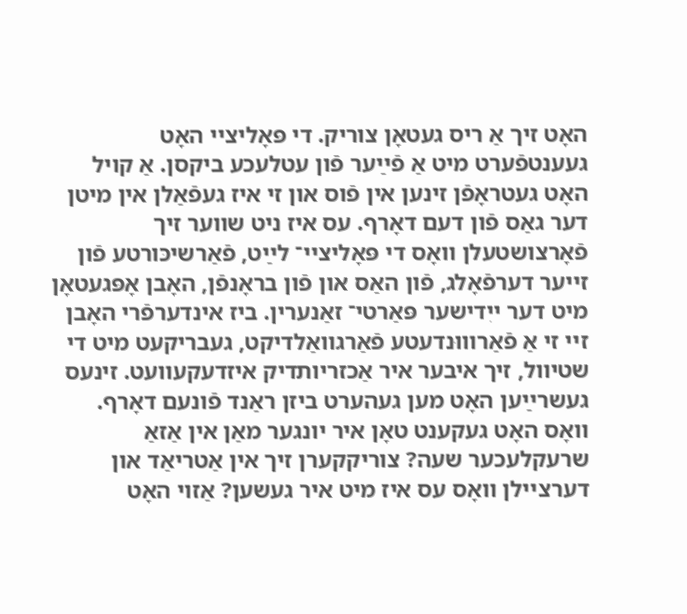האָט זיך אַ ריס געטאָן צוריק. די פּאָליצײ האָט געענטפֿערט מיט אַ פֿײַער פֿון עטלעכע ביקסן. אַ קויל האָט געטראָפֿן זינען אין פֿוס און זי איז געפֿאַלן אין מיטן דער גאַס פֿון דעם דאָרף. עס איז ניט שװער זיך פֿאָרצושטעלן װאָס די פּאָליצײ־ לײַט, פֿאַרשיכּורטע פֿון זײער דערפֿאָלג, פֿון האַס און פֿון בראָנפֿן, האָבן אָפּגעטאָן מיט דער ייִדישער פּאַרטי־ זאַנערין. ביז אינדערפֿרי האָבן זײ זי אַ פֿאַרװוּנדעטע פֿאַרגװאַלדיקט, געבריקעט מיט די שטיװל, זיך איבער איר אַכזריותדיק איזדעקעװעט. זינעס געשרײַען האָט מען געהערט ביזן ראַנד פֿונעם דאָרף. װאָס האָט געקענט טאָן איר יונגער מאַן אין אַזאַ שרעקלעכער שעה? צוריקקערן זיך אין אַטריאַד און דערצײלן װאָס עס איז מיט איר געשען? אַזוי האָט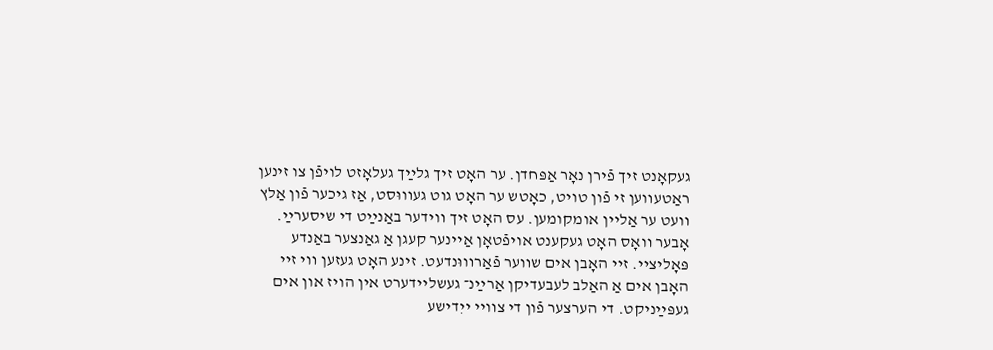געקאָנט זיך פֿירן נאָר אַפּחדן. ער האָט זיך גלײַך געלאָזט לויפֿן צו זינען ראַטעװען זי פֿון טויט, כאָטש ער האָט גוט געװוּסט, אַז גיכער פֿון אַלץ װעט ער אַלײן אומקומען. עס האָט זיך װידער באַנײַט די שיסערײַ. אָבער װאָס האָט געקענט אויפֿטאָן אַײנער קעגן אַ גאַנצער באַנדע פּאָליצײ. זײ האָבן אים שװער פֿאַרװוּנדעט. זינע האָט געזען װי זײ האָבן אים אַ האַלב לעבעדיקן אַרײַנ־ געשלײדערט אין הויז און אים געפּײַניקט. די הערצער פֿון די צװײ ייִדישע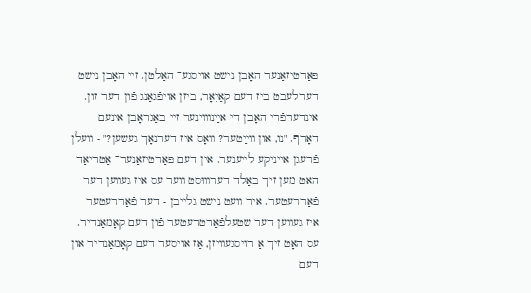פּאַרטיזאַנער האָבן נישט אויסגע־ האַלטן. זײ האָבן נישט דערלעבט ביז דעם קאַיִאָר, ביזן אויפֿגאַנג פֿון דער זון. אינדערפֿרי האָבן די אײַנװױנער זײ באַגראָבן אינעם דאָרף. "נו, און װײַטער? װאָס איז דערנאָך געשען?" - װעלן פֿרעגן אייניקע לײענער. אין דעם פּאַרטיזאַנער־ אַטריאַד האט מען זיך באַלד דערװוּסט װער עס איז געװען דער פֿאַררעטער. איר װעט נישט גלײבן - דער פֿאַררעטער איז געװען דער שטעלפֿאַרטרעטער פֿון דעם קאָמאַנדיר. עס האָט זיך אַ רויסגעװיזן, אַז אויסער דעם קאָמאַנדיר און דעם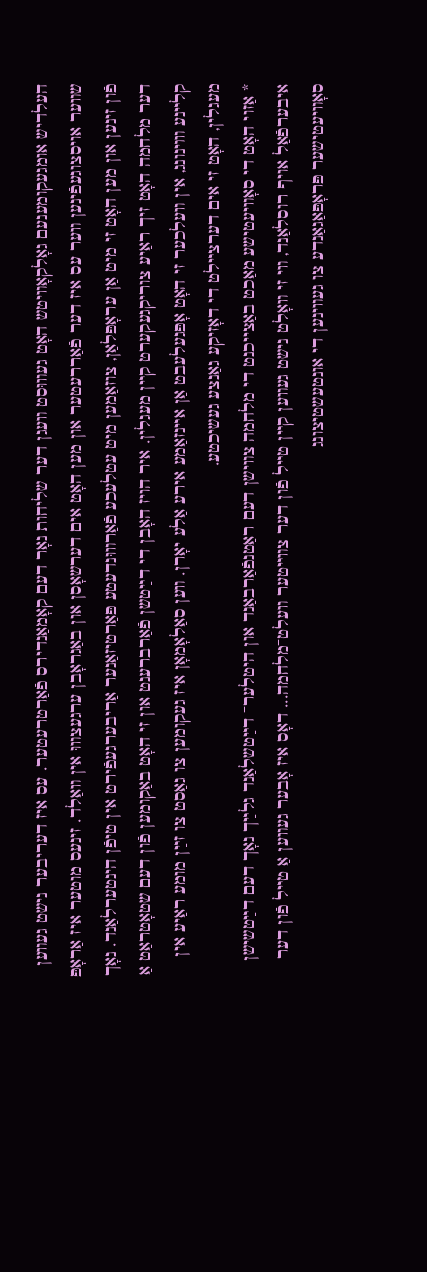העלדיש אומגעקומענעם גאָלקאָװיטש האָט געװוּסט װעגן דער שליחות נאָר דעם קאָמאַנדירס פֿאַרטרעטער. עס איז דעריבער נישט געװען שװער אויסצוגעפֿינען װער עס איז דער פֿאַררעטער און מען האָט אים דערשאָסן און באַגראָבן ערגעצװוּ אין װאַלד. זינעס מוטער איז אַראָפּ פֿון זינען און מען האָט זי מיט אַן עראָפּלאַן, צוזאַמען מיט עטלעכע פֿאַרװוּנדעטע פּאַרטיזאַנער אַריבערגעפֿירט אין טיפֿן הינטערלאַנד. נאָך דער מלחמה האָט זיך ראַיע צוריקגעקערט קײן מעגלין. איר הויז האָבן די דײַטשן פֿאַרברענט און זי האָט באַקומען פֿון דעם שטאָטראַט אַ קלײנע װױנונג, אין װעלכער זי האָט אָפּגעלעבט אַן אײנזאַמע אירע אַלע יאָרן. װען סאַלאָמאָן איז געקומען צו גאַסט צו זײַן מומע ראַיע אין מעגלין, האָט זי אים דערצײלט די דאָזיקע גאַנצע געשיכטע.
* אַזוי האָט די סאָװיעטישע מאַכט באַצייכנט די מלחמה צװישן דעם ראַטנפֿאַרבאַנד און היטלער־ דײַטשלאַנד גלײַך נאָך דעם דײַטשישן איבערפֿאַל אויף רוסלאַנד, װי זי װאָלט נישט געװען קײן טײל פֿון דער צװײטער װעלט־מלחמה... דאָס איז אָבער געװען אַ טײל פֿון דער סאָװיעטישער פּראָפּאַגאַנדע צו געװינען די אונטעשטיצונג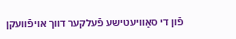פֿון די סאַװיעטישע פֿעלקער דווך אויפֿװעקן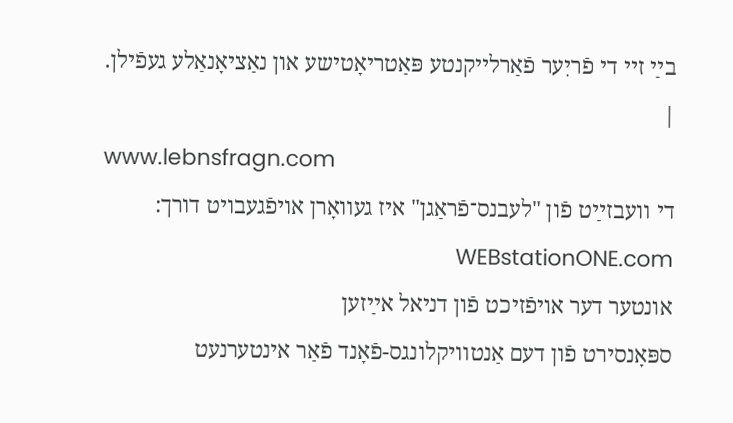בײַ זײ די פֿריִער פֿאַרלײקנטע פּאַטריאָטישע און נאַציאָנאַלע געפֿילן.
|
www.lebnsfragn.com
די װעבזײַט פֿון "לעבנס־פֿראַגן" איז געװאָרן אויפֿגעבויט דורך: WEBstationONE.com
אונטער דער אויפֿזיכט פֿון דניאל אײַזען
ספּאָנסירט פֿון דעם אַנטװיקלונגס-פֿאָנד פֿאַר אינטערנעט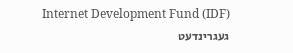Internet Development Fund (IDF) געגרינדעט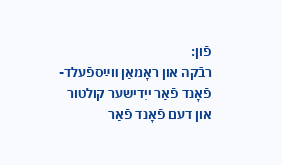פֿון:
רבֿקה און ראָמאַן װײַספֿעלד-פֿאָנד פֿאַר ייִדישער קולטור
און דעם פֿאָנד פֿאַר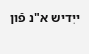ייִדיש א"נ פֿון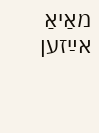מאַיאַ אײַזען